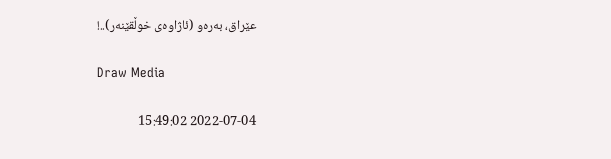عێراق، به‌ره‌و (ئاژاوه‌ی خوڵقێنه‌ر)..!

Draw Media

2022-07-04 15:49:02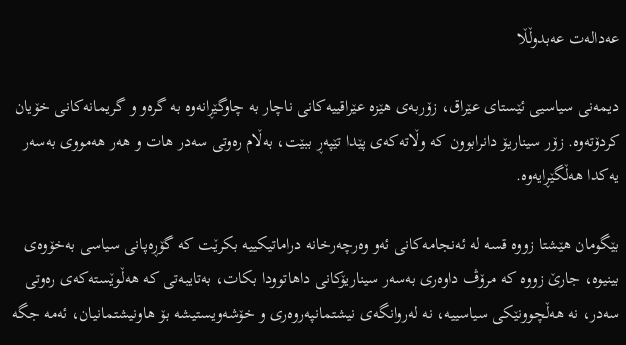عه‌داله‌ت عه‌بدوڵڵا

دیمه‌نی سیاسیی ئێستای عێراق، زۆربه‌ی هێزه‌ عێراقییه‌كانی ناچار به‌ چاوگێڕانه‌وه‌ به‌ گره‌و و گریمانه‌كانی خۆیان كردۆته‌وه‌. زۆر سیناریۆ دانرابوون كه‌ وڵاته‌كه‌ی پێدا تێپه‌ڕ ببێت، به‌ڵام ره‌وتی سه‌در هات و هه‌ر هه‌مووی به‌سه‌ر یه‌كدا هه‌ڵگێڕایه‌وه‌.

بێگومان هێشتا زووه‌ قسه‌ له‌ ئه‌نجامه‌كانی ئه‌و وه‌رچه‌رخانه‌ دراماتیكییه‌ بكرێت كه‌ گۆڕه‌پانی سیاسی به‌خۆوه‌ی بینیوه‌، جارێ زووه‌ كه‌ مرۆڤ داوه‌ری به‌سه‌ر سیناریۆكانی داهاتوودا بكات، به‌تایبه‌تی كه‌ هه‌ڵوێسته‌كه‌ی ره‌وتی سه‌در‌، نه‌ هه‌ڵچوونێكی سیاسییه‌، نه‌ له‌روانگه‌ی نیشتمانپه‌روه‌ری و خۆشه‌ویستیشه‌‌ بۆ هاونیشتمانیان‌، ئه‌مه‌ جگه‌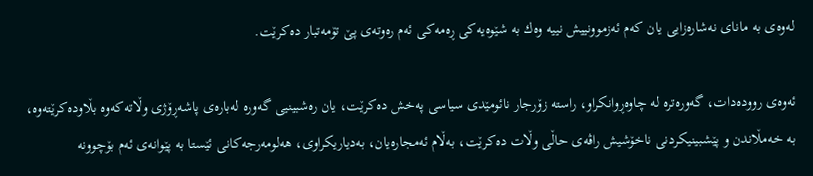له‌وه‌ی به‌ مانای نه‌شاره‌زایی یان كه‌م ئه‌زموونییش نییه‌ وه‌ك به‌ شێوه‌یه‌كی ‌ڕه‌مه‌كی ئه‌م ره‌وته‌ی پێ تۆمه‌تبار ده‌كرێت.

ئه‌وه‌ی رووده‌دات، گه‌وره‌تره‌ له‌ چاوه‌ڕوانكراو، راسته‌ زۆرجار نائومێدی سیاسی په‌خش ده‌كرێت، یان ره‌شبینیی گه‌وره‌ له‌باره‌ی پاشه‌ڕۆژی وڵاته‌كه‌وه‌ بڵاوده‌كرێته‌وه‌‌، به‌ خه‌مڵاندن و پێشبینیكردنی ناخۆشیش راڤه‌ی حاڵی وڵات ده‌كرێت، به‌ڵام ئه‌مجاره‌یان، به‌دیاریكراوی، هه‌لومه‌رجه‌كانی ئێستا به‌ پێوانه‌ی ئه‌م بۆچوونه‌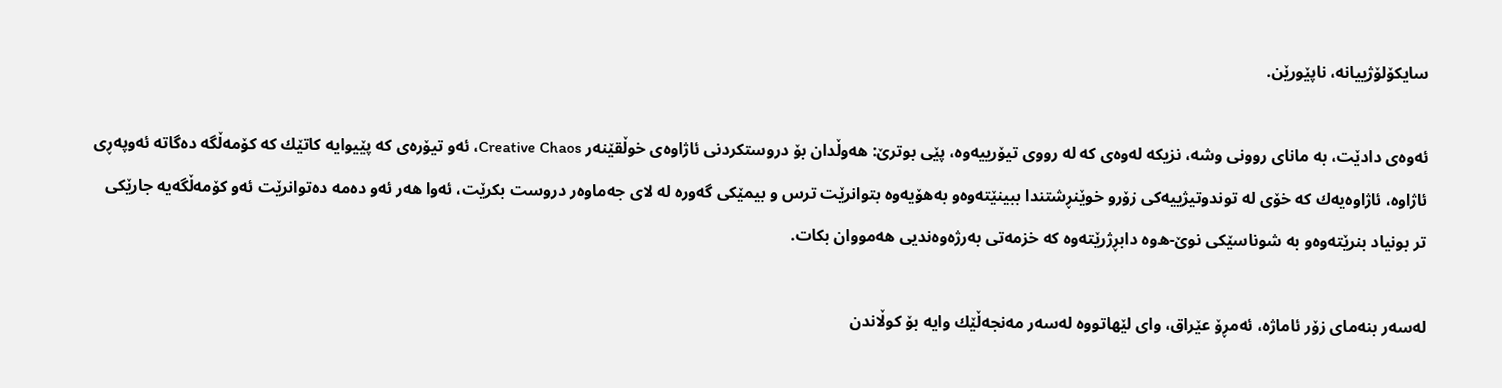سایكۆلۆژییانه‌، ناپێورێن.

ئه‌وه‌ی دادێت، به‌ مانای روونی وشه‌، نزیكه‌ له‌وه‌ی كه‌ له‌ رووی تیۆرییه‌وه‌، پێی بوترێ: هه‌وڵدان بۆ دروستكردنی ئاژاوه‌ی خوڵقێنه‌ر Creative Chaos، ئه‌و تیۆره‌ی كه پێیوایه‌ كاتێك كه‌ كۆمه‌ڵگه‌ ده‌گاته‌ ئه‌وپه‌ڕی ئاژاوه‌، ئاژاوه‌یه‌ك كه‌ خۆی له‌ توندوتیژییه‌كی زۆرو خوێنڕشتندا ببینێته‌وه‌و به‌هۆیه‌وه‌ بتوانرێت ترس و بیمێكی گه‌وره‌ له‌ لای‌ جه‌ماوه‌ر دروست بكرێت، ئه‌وا هه‌ر ئه‌و ده‌مه‌ ده‌توانرێت ئه‌و كۆمه‌ڵگه‌یه‌ جارێكی تر بونیاد بنرێته‌وه‌و به‌ شوناسێكی نوێ-ه‌وه‌ دابڕژرێته‌وه‌ كه‌ خزمه‌تی به‌رژه‌وه‌ندیی هه‌مووان بكات.

له‌سه‌ر بنه‌مای زۆر ئاماژه‌، ئه‌مڕۆ عێراق، وای لێهاتووه‌ له‌سه‌ر مه‌نجه‌ڵێك وایه‌ بۆ كوڵاندن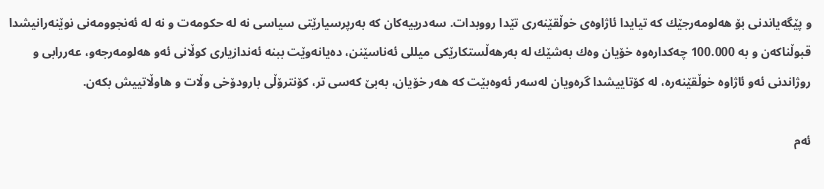و پێگه‌یاندنی بۆ هه‌لومه‌رجێك كه‌ تیایدا ئاژاوه‌ی خوڵقێنه‌ری تێدا رووبدات. سه‌درییه‌كان كه‌ به‌رپرسیارێتی سیاسی نه‌ له‌ حكومه‌ت و نه‌ له‌ ئه‌نجوومه‌نی نوێنه‌رانیشدا قبوڵناكه‌ن و به‌ 100.000 چه‌كداره‌وه‌ خۆیان وه‌ك به‌شێك له‌ به‌رهه‌ڵستكارێكی میللی ئه‌ناسێنن، ده‌یانه‌وێت ببنه‌ ئه‌ندازیاری كوڵانی ئه‌و هه‌لومه‌رجه‌و، عه‌ررابی و روژاندنی ئه‌و ئاژاوه‌ خوڵقێنه‌ره‌، له‌ كۆتاییشدا گره‌ویان له‌سه‌ر ئه‌وه‌بێت كه‌ هه‌ر خۆیان، به‌بێ كه‌سی تر، كۆنترۆڵی بارودۆخی وڵات و هاوڵاتییش بكه‌ن.

ئه‌م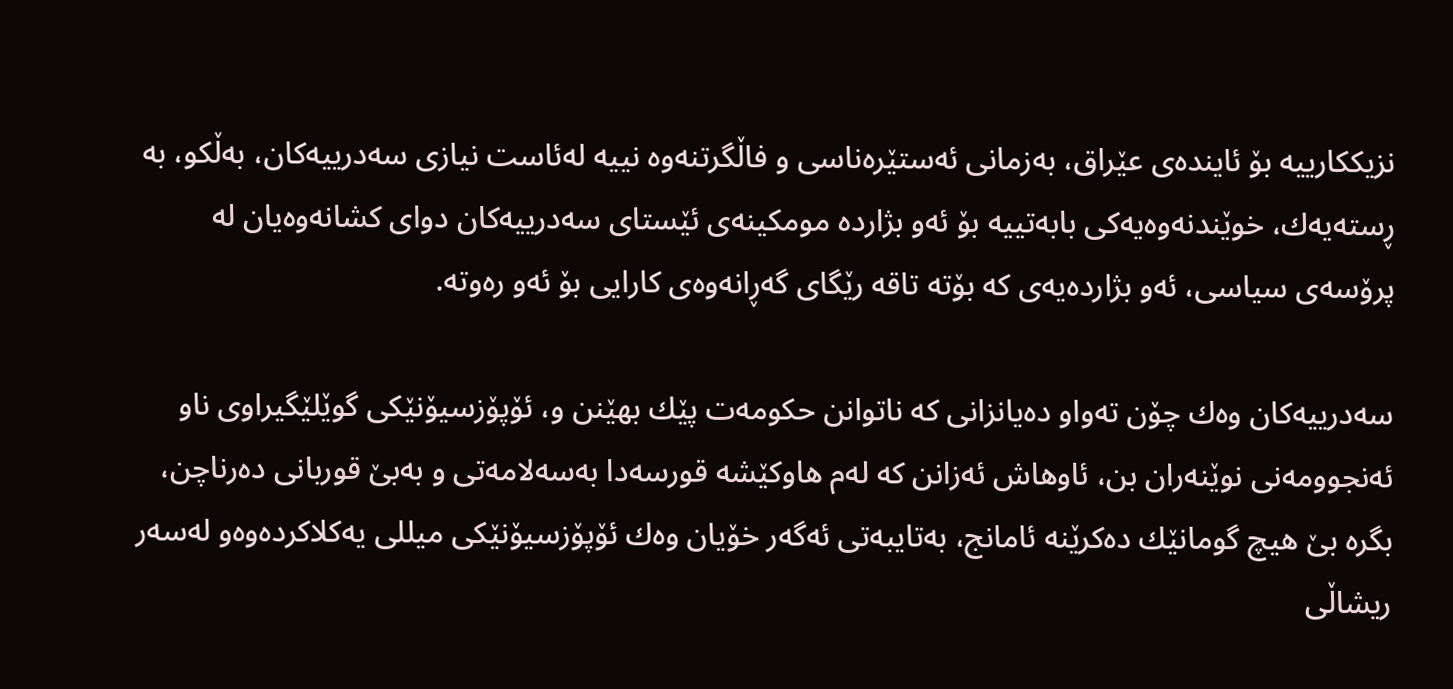نزیككارییه‌ بۆ ئاینده‌ی عێراق، به‌زمانی ئه‌ستێره‌ناسی و فاڵگرتنه‌وه‌ نییه‌ له‌ئاست نیازی سه‌درییه‌كان، به‌ڵكو، به‌ ڕسته‌یه‌ك، خوێندنه‌وه‌یه‌كی بابه‌تییه‌ بۆ ئه‌و بژارده‌‌ مومكینه‌ی ئێستای سه‌درییه‌كان دوای كشانه‌وه‌یان له‌ پرۆسه‌ی سیاسی، ئه‌و بژارده‌یه‌ی كه‌ بۆته‌ تاقه‌ رێگای گه‌ڕانه‌وه‌ی كارایی بۆ ئه‌و ره‌وته‌.

سه‌درییه‌كان وه‌ك چۆن ته‌واو ده‌یانزانی كه‌ ناتوانن حكومه‌ت پێك بهێنن و، ئۆپۆزسیۆنێكی گوێلێگیراوی ناو ئه‌نجوومه‌نی نوێنه‌ران بن، ئاوهاش ئه‌زانن كه‌ له‌م هاوكێشه‌ قورسه‌دا به‌سه‌لامه‌تی و به‌بێ قوربانی ده‌رناچن، بگره‌ بێ هیچ گومانێك ده‌كرێنه‌ ئامانج، به‌تایبه‌تی ئه‌گه‌ر خۆیان وه‌ك ئۆپۆزسیۆنێكی میللی یه‌كلاكرده‌وه‌و له‌سه‌ر ریشاڵی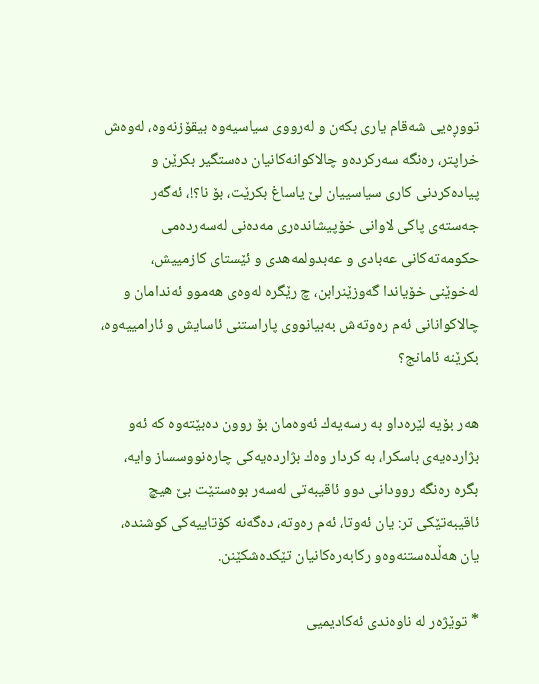تووڕه‌یی شه‌قام یاری بكه‌ن و له‌رووی سیاسیه‌وه‌ بیقۆزنه‌وه‌، له‌وه‌ش خراپتر، ره‌نگه‌ سه‌ركرده‌و چالاكوانه‌كانیان ده‌ستگیر بكرێن و پیاده‌كردنی كاری سیاسییان لێ یاساغ بكرێت، بۆ نا؟!، ئه‌گه‌ر جه‌سته‌ی پاكی لاوانی خۆپیشانده‌ری مه‌ده‌نی له‌سه‌رده‌می حكومه‌ته‌كانی عه‌بادی و عه‌بدولمه‌هدی و ئێستای كازمییش، له‌خوێنی خۆیاندا گه‌وزێنرابن، چ رێگره‌ له‌وه‌ی هه‌موو ئه‌ندامان و چالاكوانانی ئه‌م ره‌وته‌ش‌ به‌بیانووی پاراستنی ئاسایش و ئارامییه‌وه‌، بكرێنه ئامانج؟

هه‌ر بۆیه‌ لێره‌داو به‌ رسه‌یه‌ك ئه‌وه‌مان بۆ روون ده‌بێته‌وه‌ كه‌ ئه‌و بژارده‌یه‌ی باسكرا، به‌ كردار وه‌ك‌ بژارده‌یه‌كی چاره‌نووسساز وایه‌‌، بگره‌ ره‌نگه‌ روودانی دوو ئاقیبه‌تی له‌سه‌ر بوه‌ستێت بێ هیچ ئاقیبه‌تێكی تر: یان ئه‌وتا، ئه‌م ره‌وته‌، ده‌گه‌نه‌ كۆتاییه‌كی كوشنده‌، یان هه‌ڵده‌ستنه‌وه‌و ركابه‌ره‌كانیان تێكده‌شكێنن.

* توێژه‌ر له‌ ناوه‌ندی ئه‌كادیمیی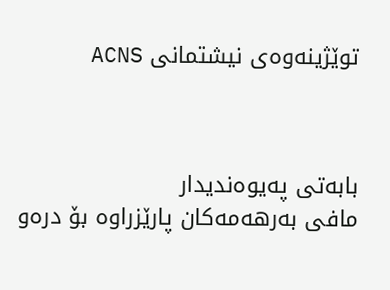توێژینه‌وه‌ی نیشتمانی ACNS



بابه‌تی په‌یوه‌ندیدار
مافی به‌رهه‌مه‌كان پارێزراوه‌ بۆ دره‌و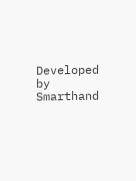Developed by Smarthand